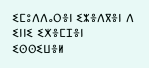ⵉⵎⵓⴷⴷⴰⵔⴻⵏ ⵉⵣⴻⴷⴳⴻⵏ ⴷ ⵉⵏⵏⵉ ⵉⵅⴻⵎⵊⴻⵏ
ⵉⵙⵙⵉⵡⴻⵍ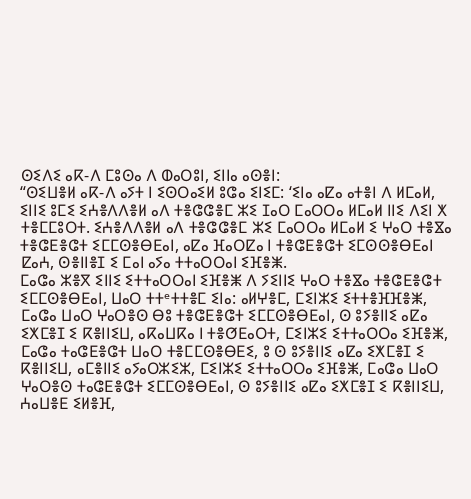ⵙⵉⴷⵉ ⴰⴽ-ⴷ ⵎⵓⵙⴰ ⴷ ⵀⴰⵔⵓⵏ, ⵉⵏⵏⴰ ⴰⵙⴻⵏ:
“ⵙⵉⵡⴻⵍ ⴰⴽ-ⴷ ⴰⵢⵜ ⵏ ⵉⵙⵔⴰⵉⵍ ⵓⵛⴰ ⵉⵏⵉⵎ: ‘ⵉⵏⴰ ⴰⵇⴰ ⴰⵜⴻⵏ ⴷ ⵍⵎⴰⵍ, ⵉⵏⵏⵉ ⵓⵎⵉ ⵉⵄⴻⴷⴷⴻⵍ ⴰⴷ ⵜⴻⵛⵛⴻⵎ ⵣⵉ ⵊⴰⵔ ⵎⴰⵔⵔⴰ ⵍⵎⴰⵍ ⵏⵏⵉ ⴷⵉⵏ ⵅ ⵜⴻⵎⵎⵓⵔⵜ. ⵉⵄⴻⴷⴷⴻⵍ ⴰⴷ ⵜⴻⵛⵛⴻⵎ ⵣⵉ ⵎⴰⵔⵔⴰ ⵍⵎⴰⵍ ⵉ ⵖⴰⵔ ⵜⴻⴵⴰ ⵜⴻⵛⴹⴻⵛⵜ ⵉⵎⵎⵙⴻⴱⴹⴰⵏ, ⴰⵇⴰ ⴼⴰⵔⵇⴰ ⵏ ⵜⴻⵛⴹⴻⵛⵜ ⵉⵎⵙⵙⴻⴱⴹⴰⵏ ⵇⴰⵄ, ⵙⴻⵏⵏⴻⵊ ⵉ ⵎⴰⵏ ⴰⵢⴰ ⵜⵜⴰⵔⵔⴰⵏ ⵉⴼⴻⵥ.
ⵎⴰⵛⴰ ⵣⴻⴳ ⵉⵏⵏⵉ ⵉⵜⵜⴰⵔⵔⴰⵏ ⵉⴼⴻⵥ ⴷ ⵢⵉⵏⵏⵉ ⵖⴰⵔ ⵜⴻⴵⴰ ⵜⴻⵛⴹⴻⵛⵜ ⵉⵎⵎⵙⴻⴱⴹⴰⵏ, ⵡⴰⵔ ⵜⵜᵉⵜⵜⴻⵎ ⵉⵏⴰ: ⴰⵍⵖⴻⵎ, ⵎⵉⵏⵣⵉ ⵉⵜⵜⴻⴼⴼⴻⵥ, ⵎⴰⵛⴰ ⵡⴰⵔ ⵖⴰⵔⴻⵙ ⴱⵓ ⵜⴻⵛⴹⴻⵛⵜ ⵉⵎⵎⵙⴻⴱⴹⴰⵏ, ⵙ ⵓⵢⴻⵏⵏⵉ ⴰⵇⴰ ⵉⵅⵎⴻⵊ ⵉ ⴽⴻⵏⵏⵉⵡ, ⴰⴽⴰⵡⴽⴰ ⵏ ⵜⴻⵚⴹⴰⵔⵜ, ⵎⵉⵏⵣⵉ ⵉⵜⵜⴰⵔⵔⴰ ⵉⴼⴻⵥ, ⵎⴰⵛⴰ ⵜⴰⵛⴹⴻⵛⵜ ⵡⴰⵔ ⵜⴻⵎⵎⵙⴻⴱⴹⵉ, ⵓ ⵙ ⵓⵢⴻⵏⵏⵉ ⴰⵇⴰ ⵉⵅⵎⴻⵊ ⵉ ⴽⴻⵏⵏⵉⵡ, ⴰⵎⴻⵏⵏⵉ ⴰⵢⴰⵔⵣⵉⵣ, ⵎⵉⵏⵣⵉ ⵉⵜⵜⴰⵔⵔⴰ ⵉⴼⴻⵥ, ⵎⴰⵛⴰ ⵡⴰⵔ ⵖⴰⵔⴻⵙ ⵜⴰⵛⴹⴻⵛⵜ ⵉⵎⵎⵙⴻⴱⴹⴰⵏ, ⵙ ⵓⵢⴻⵏⵏⵉ ⴰⵇⴰ ⵉⵅⵎⴻⵊ ⵉ ⴽⴻⵏⵏⵉⵡ, ⵄⴰⵡⴻⴹ ⵉⵍⴻⴼ,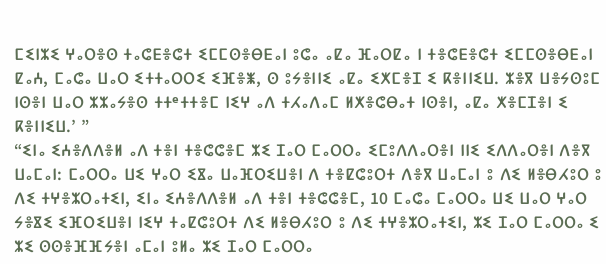ⵎⵉⵏⵣⵉ ⵖⴰⵔⴻⵙ ⵜⴰⵛⴹⴻⵛⵜ ⵉⵎⵎⵙⴻⴱⴹⴰⵏ ⵓⵛⴰ ⴰⵇⴰ ⴼⴰⵔⵇⴰ ⵏ ⵜⴻⵛⴹⴻⵛⵜ ⵉⵎⵎⵙⴻⴱⴹⴰⵏ ⵇⴰⵄ, ⵎⴰⵛⴰ ⵡⴰⵔ ⵉⵜⵜⴰⵔⵔⵉ ⵉⴼⴻⵥ, ⵙ ⵓⵢⴻⵏⵏⵉ ⴰⵇⴰ ⵉⵅⵎⴻⵊ ⵉ ⴽⴻⵏⵏⵉⵡ. ⵣⴻⴳ ⵡⴻⵢⵙⵓⵎ ⵏⵙⴻⵏ ⵡⴰⵔ ⵣⵣⴰⵢⴻⵙ ⵜⵜᵉⵜⵜⴻⵎ ⵏⵉⵖ ⴰⴷ ⵜⵃⴰⴷⴰⵎ ⵍⵅⴻⵛⴱⴰⵜ ⵏⵙⴻⵏ, ⴰⵇⴰ ⵅⴻⵎⵊⴻⵏ ⵉ ⴽⴻⵏⵏⵉⵡ.’ ”
“ⵉⵏⴰ ⵉⵄⴻⴷⴷⴻⵍ ⴰⴷ ⵜⴻⵏ ⵜⴻⵛⵛⴻⵎ ⵣⵉ ⵊⴰⵔ ⵎⴰⵔⵔⴰ ⵉⵎⵓⴷⴷⴰⵔⴻⵏ ⵏⵏⵉ ⵉⴷⴷⴰⵔⴻⵏ ⴷⴻⴳ ⵡⴰⵎⴰⵏ: ⵎⴰⵔⵔⴰ ⵡⵉ ⵖⴰⵔ ⵉⴵⴰ ⵡⴰⴼⵔⵉⵡⴻⵏ ⴷ ⵜⴻⵇⵛⵓⵔⵜ ⴷⴻⴳ ⵡⴰⵎⴰⵏ ⵓ ⴷⵉ ⵍⴻⴱⵃⵓⵔ ⵓ ⴷⵉ ⵜⵖⴻⵣⵔⴰⵜⵉⵏ, ⵉⵏⴰ ⵉⵄⴻⴷⴷⴻⵍ ⴰⴷ ⵜⴻⵏ ⵜⴻⵛⵛⴻⵎ, 10 ⵎⴰⵛⴰ ⵎⴰⵔⵔⴰ ⵡⵉ ⵡⴰⵔ ⵖⴰⵔ ⵢⴻⴵⵉ ⵉⴼⵔⵉⵡⴻⵏ ⵏⵉⵖ ⵜⴰⵇⵛⵓⵔⵜ ⴷⵉ ⵍⴻⴱⵃⵓⵔ ⵓ ⴷⵉ ⵜⵖⴻⵣⵔⴰⵜⵉⵏ, ⵣⵉ ⵊⴰⵔ ⵎⴰⵔⵔⴰ ⵉ ⵣⵉ ⵙⵙⴻⴼⴼⵢⴻⵏ ⴰⵎⴰⵏ ⵓⵍⴰ ⵣⵉ ⵊⴰⵔ ⵎⴰⵔⵔⴰ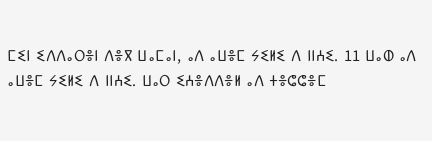ⵎⵉⵏ ⵉⴷⴷⴰⵔⴻⵏ ⴷⴻⴳ ⵡⴰⵎⴰⵏ, ⴰⴷ ⴰⵡⴻⵎ ⵢⵉⵍⵉ ⴷ ⵏⵏⵄⵉ. 11 ⵡⴰⵀ ⴰⴷ ⴰⵡⴻⵎ ⵢⵉⵍⵉ ⴷ ⵏⵏⵄⵉ. ⵡⴰⵔ ⵉⵄⴻⴷⴷⴻⵍ ⴰⴷ ⵜⴻⵛⵛⴻⵎ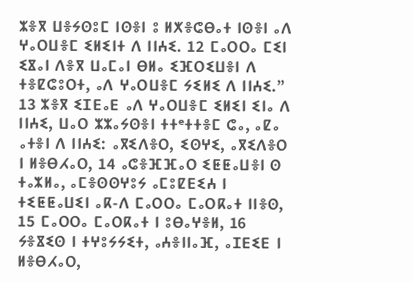ⵣⴻⴳ ⵡⴻⵢⵙⵓⵎ ⵏⵙⴻⵏ ⵓ ⵍⵅⴻⵛⴱⴰⵜ ⵏⵙⴻⵏ ⴰⴷ ⵖⴰⵔⵡⴻⵎ ⵉⵍⵉⵏⵜ ⴷ ⵏⵏⵄⵉ. 12 ⵎⴰⵔⵔⴰ ⵎⵉⵏ ⵉⴵⴰⵏ ⴷⴻⴳ ⵡⴰⵎⴰⵏ ⴱⵍⴰ ⵉⴼⵔⵉⵡⴻⵏ ⴷ ⵜⴻⵇⵛⵓⵔⵜ, ⴰⴷ ⵖⴰⵔⵡⴻⵎ ⵢⵉⵍⵉ ⴷ ⵏⵏⵄⵉ.”
13 ⵣⴻⴳ ⵉⵊⴹⴰⴹ ⴰⴷ ⵖⴰⵔⵡⴻⵎ ⵉⵍⵉⵏ ⵉⵏⴰ ⴷ ⵏⵏⵄⵉ, ⵡⴰⵔ ⵣⵣⴰⵢⵙⴻⵏ ⵜⵜᵉⵜⵜⴻⵎ ⵛⴰ, ⴰⵇⴰ ⴰⵜⴻⵏ ⴷ ⵏⵏⵄⵉ: ⴰⴳⵉⴷⴻⵔ, ⵉⵙⵖⵉ, ⴰⴳⵉⴷⴻⵔ ⵏ ⵍⴻⴱⵃⴰⵔ, 14 ⴰⵛⴻⴼⴼⴰⵔ ⵉⵟⵟⴰⵡⴻⵏ ⵙ ⵜⴰⵣⵍⴰ, ⴰⵎⴻⵙⵙⵖⵓⵢ ⴰⵎⵓⵇⴹⵉⵄ ⵏ ⵜⵉⵟⵟⴰⵡⵉⵏ ⴰⴽ-ⴷ ⵎⴰⵔⵔⴰ ⵎⴰⵔⴽⴰⵜ ⵏⵏⴻⵙ, 15 ⵎⴰⵔⵔⴰ ⵎⴰⵔⴽⴰⵜ ⵏ ⵓⴱⴰⵖⴻⵍ, 16 ⵢⴻⴵⵉⵙ ⵏ ⵜⵖⵓⵢⵢⵉⵜ, ⴰⵄⴻⵏⵏⴰⴼ, ⴰⵊⴹⵉⴹ ⵏ ⵍⴻⴱⵃⴰⵔ,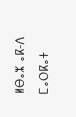ⵍⴱⴰⵣ ⴰⴽ-ⴷ ⵎⴰⵔⴽⴰⵜ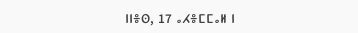ⵏⵏⴻⵙ, 17 ⴰⵃⴻⵎⵎⴰⵍ ⵏ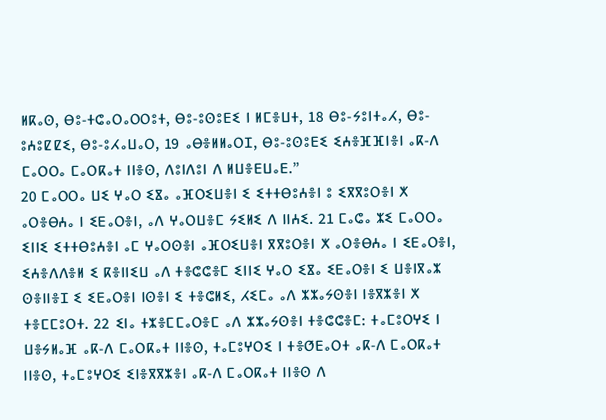ⵍⴽⴰⵙ, ⴱⵓ-ⵜⵛⴰⵔⴰⵔⵔⵓⵜ, ⴱⵓ-ⵓⵙⵓⴹⵉ ⵏ ⵍⵎⴻⵡⵜ, 18 ⴱⵓ-ⵢⵓⵏⵜⴰⵃ, ⴱⵓ-ⵓⵄⵓⵇⵇⵉ, ⴱⵓ-ⵓⵃⴰⵡⴰⵔ, 19 ⴰⴱⴻⵍⵍⴰⵔⵊ, ⴱⵓ-ⵓⵙⵓⴹⵉ ⵉⵄⴻⴼⴼⵏⴻⵏ ⴰⴽ-ⴷ ⵎⴰⵔⵔⴰ ⵎⴰⵔⴽⴰⵜ ⵏⵏⴻⵙ, ⴷⵓⵏⴷⵓⵏ ⴷ ⵍⵡⴻⴹⵡⴰⴹ.”
20 ⵎⴰⵔⵔⴰ ⵡⵉ ⵖⴰⵔ ⵉⴵⴰ ⴰⴼⵔⵉⵡⴻⵏ ⵉ ⵉⵜⵜⴱⵓⵄⴻⵏ ⵓ ⵉⴳⴳⵓⵔⴻⵏ ⵅ ⴰⵔⴻⴱⵄⴰ ⵏ ⵉⴹⴰⵔⴻⵏ, ⴰⴷ ⵖⴰⵔⵡⴻⵎ ⵢⵉⵍⵉ ⴷ ⵏⵏⵄⵉ. 21 ⵎⴰⵛⴰ ⵣⵉ ⵎⴰⵔⵔⴰ ⵉⵏⵏⵉ ⵉⵜⵜⴱⵓⵄⴻⵏ ⴰⵎ ⵖⴰⵔⵙⴻⵏ ⴰⴼⵔⵉⵡⴻⵏ ⴳⴳⵓⵔⴻⵏ ⵅ ⴰⵔⴻⴱⵄⴰ ⵏ ⵉⴹⴰⵔⴻⵏ, ⵉⵄⴻⴷⴷⴻⵍ ⵉ ⴽⴻⵏⵏⵉⵡ ⴰⴷ ⵜⴻⵛⵛⴻⵎ ⵉⵏⵏⵉ ⵖⴰⵔ ⵉⴵⴰ ⵉⴹⴰⵔⴻⵏ ⵉ ⵡⴻⵏⴳⴰⵣ ⵙⴻⵏⵏⴻⵊ ⵉ ⵉⴹⴰⵔⴻⵏ ⵏⵙⴻⵏ ⵉ ⵜⴻⵛⵍⵉ, ⵃⵉⵎⴰ ⴰⴷ ⵣⵣⴰⵢⵙⴻⵏ ⵏⴻⴳⵣⴻⵏ ⵅ ⵜⴻⵎⵎⵓⵔⵜ. 22 ⵉⵏⴰ ⵜⵣⴻⵎⵎⴰⵔⴻⵎ ⴰⴷ ⵣⵣⴰⵢⵙⴻⵏ ⵜⴻⵛⵛⴻⵎ: ⵜⴰⵎⵓⵔⵖⵉ ⵏ ⵡⴻⵢⵍⴰⴼ ⴰⴽ-ⴷ ⵎⴰⵔⴽⴰⵜ ⵏⵏⴻⵙ, ⵜⴰⵎⵓⵖⵔⵉ ⵏ ⵜⴻⵚⴹⴰⵔⵜ ⴰⴽ-ⴷ ⵎⴰⵔⴽⴰⵜ ⵏⵏⴻⵙ, ⵜⴰⵎⵓⵖⵔⵉ ⵉⵏⴻⴳⴳⵣⴻⵏ ⴰⴽ-ⴷ ⵎⴰⵔⴽⴰⵜ ⵏⵏⴻⵙ ⴷ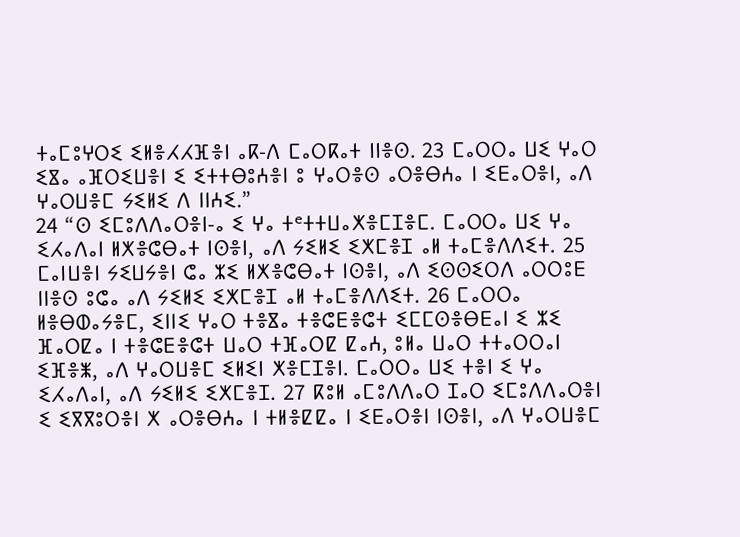ⵜⴰⵎⵓⵖⵔⵉ ⵉⵍⴻⵃⵃⴼⴻⵏ ⴰⴽ-ⴷ ⵎⴰⵔⴽⴰⵜ ⵏⵏⴻⵙ. 23 ⵎⴰⵔⵔⴰ ⵡⵉ ⵖⴰⵔ ⵉⴵⴰ ⴰⴼⵔⵉⵡⴻⵏ ⵉ ⵉⵜⵜⴱⵓⵄⴻⵏ ⵓ ⵖⴰⵔⴻⵙ ⴰⵔⴻⴱⵄⴰ ⵏ ⵉⴹⴰⵔⴻⵏ, ⴰⴷ ⵖⴰⵔⵡⴻⵎ ⵢⵉⵍⵉ ⴷ ⵏⵏⵄⵉ.”
24 “ⵙ ⵉⵎⵓⴷⴷⴰⵔⴻⵏ-ⴰ ⵉ ⵖⴰ ⵜᵉⵜⵜⵡⴰⵅⴻⵎⵊⴻⵎ. ⵎⴰⵔⵔⴰ ⵡⵉ ⵖⴰ ⵉⵃⴰⴷⴰⵏ ⵍⵅⴻⵛⴱⴰⵜ ⵏⵙⴻⵏ, ⴰⴷ ⵢⵉⵍⵉ ⵉⵅⵎⴻⵊ ⴰⵍ ⵜⴰⵎⴻⴷⴷⵉⵜ. 25 ⵎⴰⵏⵡⴻⵏ ⵢⵉⵡⵢⴻⵏ ⵛⴰ ⵣⵉ ⵍⵅⴻⵛⴱⴰⵜ ⵏⵙⴻⵏ, ⴰⴷ ⵉⵙⵙⵉⵔⴷ ⴰⵔⵔⵓⴹ ⵏⵏⴻⵙ ⵓⵛⴰ ⴰⴷ ⵢⵉⵍⵉ ⵉⵅⵎⴻⵊ ⴰⵍ ⵜⴰⵎⴻⴷⴷⵉⵜ. 26 ⵎⴰⵔⵔⴰ ⵍⴻⴱⵀⴰⵢⴻⵎ, ⵉⵏⵏⵉ ⵖⴰⵔ ⵜⴻⴵⴰ ⵜⴻⵛⴹⴻⵛⵜ ⵉⵎⵎⵙⴻⴱⴹⴰⵏ ⵉ ⵣⵉ ⴼⴰⵔⵇⴰ ⵏ ⵜⴻⵛⴹⴻⵛⵜ ⵡⴰⵔ ⵜⴼⴰⵔⵇ ⵇⴰⵄ, ⵓⵍⴰ ⵡⴰⵔ ⵜⵜⴰⵔⵔⴰⵏ ⵉⴼⴻⵥ, ⴰⴷ ⵖⴰⵔⵡⴻⵎ ⵉⵍⵉⵏ ⵅⴻⵎⵊⴻⵏ. ⵎⴰⵔⵔⴰ ⵡⵉ ⵜⴻⵏ ⵉ ⵖⴰ ⵉⵃⴰⴷⴰⵏ, ⴰⴷ ⵢⵉⵍⵉ ⵉⵅⵎⴻⵊ. 27 ⴽⵓⵍ ⴰⵎⵓⴷⴷⴰⵔ ⵊⴰⵔ ⵉⵎⵓⴷⴷⴰⵔⴻⵏ ⵉ ⵉⴳⴳⵓⵔⴻⵏ ⵅ ⴰⵔⴻⴱⵄⴰ ⵏ ⵜⵍⴻⵇⵇⴰ ⵏ ⵉⴹⴰⵔⴻⵏ ⵏⵙⴻⵏ, ⴰⴷ ⵖⴰⵔⵡⴻⵎ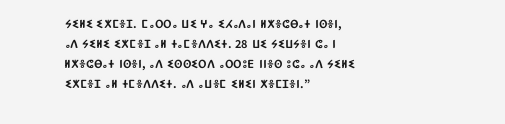ⵢⵉⵍⵉ ⵉⵅⵎⴻⵊ. ⵎⴰⵔⵔⴰ ⵡⵉ ⵖⴰ ⵉⵃⴰⴷⴰⵏ ⵍⵅⴻⵛⴱⴰⵜ ⵏⵙⴻⵏ, ⴰⴷ ⵢⵉⵍⵉ ⵉⵅⵎⴻⵊ ⴰⵍ ⵜⴰⵎⴻⴷⴷⵉⵜ. 28 ⵡⵉ ⵢⵉⵡⵢⴻⵏ ⵛⴰ ⵏ ⵍⵅⴻⵛⴱⴰⵜ ⵏⵙⴻⵏ, ⴰⴷ ⵉⵙⵙⵉⵔⴷ ⴰⵔⵔⵓⴹ ⵏⵏⴻⵙ ⵓⵛⴰ ⴰⴷ ⵢⵉⵍⵉ ⵉⵅⵎⴻⵊ ⴰⵍ ⵜⵎⴻⴷⴷⵉⵜ. ⴰⴷ ⴰⵡⴻⵎ ⵉⵍⵉⵏ ⵅⴻⵎⵊⴻⵏ.”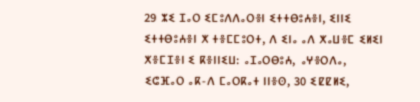29 ⵣⵉ ⵊⴰⵔ ⵉⵎⵓⴷⴷⴰⵔⴻⵏ ⵉⵜⵜⴱⵓⵄⴻⵏ, ⵉⵏⵏⵉ ⵉⵜⵜⴱⵓⵄⴻⵏ ⵅ ⵜⴻⵎⵎⵓⵔⵜ, ⴷ ⵉⵏⴰ ⴰⴷ ⵅⴰⵡⴻⵎ ⵉⵍⵉⵏ ⵅⴻⵎⵊⴻⵏ ⵉ ⴽⴻⵏⵏⵉⵡ: ⴰⵊⴰⵔⴱⵓⵄ, ⴰⵖⴻⵔⴷⴰ, ⵉⵛⴼⴰⵔ ⴰⴽ-ⴷ ⵎⴰⵔⴽⴰⵜ ⵏⵏⴻⵙ, 30 ⵉⵇⵇⵍⵉ,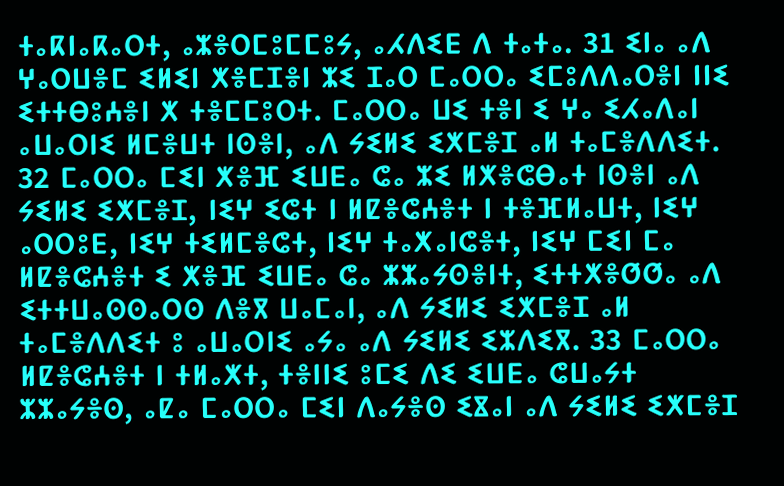ⵜⴰⴽⵏⴰⴽⴰⵔⵜ, ⴰⵣⴻⵔⵎⵓⵎⵎⵓⵢ, ⴰⵃⴷⵉⴹ ⴷ ⵜⴰⵜⴰ. 31 ⵉⵏⴰ ⴰⴷ ⵖⴰⵔⵡⴻⵎ ⵉⵍⵉⵏ ⵅⴻⵎⵊⴻⵏ ⵣⵉ ⵊⴰⵔ ⵎⴰⵔⵔⴰ ⵉⵎⵓⴷⴷⴰⵔⴻⵏ ⵏⵏⵉ ⵉⵜⵜⴱⵓⵄⴻⵏ ⵅ ⵜⴻⵎⵎⵓⵔⵜ. ⵎⴰⵔⵔⴰ ⵡⵉ ⵜⴻⵏ ⵉ ⵖⴰ ⵉⵃⴰⴷⴰⵏ ⴰⵡⴰⵔⵏⵉ ⵍⵎⴻⵡⵜ ⵏⵙⴻⵏ, ⴰⴷ ⵢⵉⵍⵉ ⵉⵅⵎⴻⵊ ⴰⵍ ⵜⴰⵎⴻⴷⴷⵉⵜ. 32 ⵎⴰⵔⵔⴰ ⵎⵉⵏ ⵅⴻⴼ ⵉⵡⴹⴰ ⵛⴰ ⵣⵉ ⵍⵅⴻⵛⴱⴰⵜ ⵏⵙⴻⵏ ⴰⴷ ⵢⵉⵍⵉ ⵉⵅⵎⴻⵊ, ⵏⵉⵖ ⵉⵛⵜ ⵏ ⵍⵇⴻⵛⵄⴻⵜ ⵏ ⵜⴻⴼⵍⴰⵡⵜ, ⵏⵉⵖ ⴰⵔⵔⵓⴹ, ⵏⵉⵖ ⵜⵉⵍⵎⴻⵛⵜ, ⵏⵉⵖ ⵜⴰⵅⴰⵏⵛⴻⵜ, ⵏⵉⵖ ⵎⵉⵏ ⵎⴰ ⵍⵇⴻⵛⵄⴻⵜ ⵉ ⵅⴻⴼ ⵉⵡⴹⴰ ⵛⴰ ⵣⵣⴰⵢⵙⴻⵏⵜ, ⵉⵜⵜⵅⴻⵚⵚⴰ ⴰⴷ ⵉⵜⵜⵡⴰⵙⵙⴰⵔⵙ ⴷⴻⴳ ⵡⴰⵎⴰⵏ, ⴰⴷ ⵢⵉⵍⵉ ⵉⵅⵎⴻⵊ ⴰⵍ ⵜⴰⵎⴻⴷⴷⵉⵜ ⵓ ⴰⵡⴰⵔⵏⵉ ⴰⵢⴰ ⴰⴷ ⵢⵉⵍⵉ ⵉⵣⴷⵉⴳ. 33 ⵎⴰⵔⵔⴰ ⵍⵇⴻⵛⵄⴻⵜ ⵏ ⵜⵍⴰⵅⵜ, ⵜⴻⵏⵏⵉ ⵓⵎⵉ ⴷⵉ ⵉⵡⴹⴰ ⵛⵡⴰⵢⵜ ⵣⵣⴰⵢⴻⵙ, ⴰⵇⴰ ⵎⴰⵔⵔⴰ ⵎⵉⵏ ⴷⴰⵢⴻⵙ ⵉⴵⴰⵏ ⴰⴷ ⵢⵉⵍⵉ ⵉⵅⵎⴻⵊ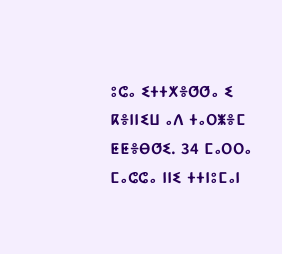ⵓⵛⴰ ⵉⵜⵜⵅⴻⵚⵚⴰ ⵉ ⴽⴻⵏⵏⵉⵡ ⴰⴷ ⵜⴰⵔⵥⴻⵎ ⵟⵟⴻⴱⵚⵉ. 34 ⵎⴰⵔⵔⴰ ⵎⴰⵛⵛⴰ ⵏⵏⵉ ⵜⵜⵏⵓⵎⴰⵏ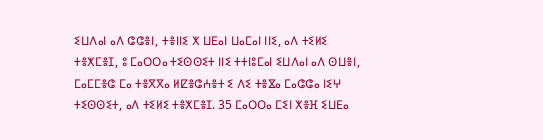ⵉⵡⴷⴰⵏ ⴰⴷ ⵛⵛⴻⵏ, ⵜⴻⵏⵏⵉ ⵅ ⵡⴹⴰⵏ ⵡⴰⵎⴰⵏ ⵏⵏⵉ, ⴰⴷ ⵜⵉⵍⵉ ⵜⴻⵅⵎⴻⵊ, ⵓ ⵎⴰⵔⵔⴰ ⵜⵉⵙⵙⵉⵜ ⵏⵏⵉ ⵜⵜⵏⵓⵎⴰⵏ ⵉⵡⴷⴰⵏ ⴰⴷ ⵙⵡⴻⵏ, ⵎⴰⵎⵎⴻⵛ ⵎⴰ ⵜⴻⴳⴳⴰ ⵍⵇⴻⵛⵄⴻⵜ ⵉ ⴷⵉ ⵜⴻⴵⴰ ⵎⴰⵛⵛⴰ ⵏⵉⵖ ⵜⵉⵙⵙⵉⵜ, ⴰⴷ ⵜⵉⵍⵉ ⵜⴻⵅⵎⴻⵊ. 35 ⵎⴰⵔⵔⴰ ⵎⵉⵏ ⵅⴻⴼ ⵉⵡⴹⴰ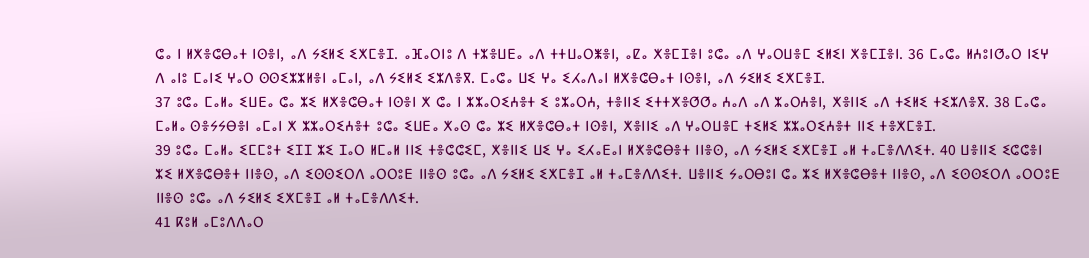ⵛⴰ ⵏ ⵍⵅⴻⵛⴱⴰⵜ ⵏⵙⴻⵏ, ⴰⴷ ⵢⵉⵍⵉ ⵉⵅⵎⴻⵊ. ⴰⴼⴰⵔⵏⵓ ⴷ ⵜⵣⴻⵡⴹⴰ ⴰⴷ ⵜⵜⵡⴰⵔⵥⴻⵏ, ⴰⵇⴰ ⵅⴻⵎⵊⴻⵏ ⵓⵛⴰ ⴰⴷ ⵖⴰⵔⵡⴻⵎ ⵉⵍⵉⵏ ⵅⴻⵎⵊⴻⵏ. 36 ⵎⴰⵛⴰ ⵍⵄⵓⵏⵚⴰⵔ ⵏⵉⵖ ⴷ ⴰⵏⵓ ⵎⴰⵏⵉ ⵖⴰⵔ ⵙⵙⵉⵣⵣⵍⴻⵏ ⴰⵎⴰⵏ, ⴰⴷ ⵢⵉⵍⵉ ⵉⵣⴷⴻⴳ. ⵎⴰⵛⴰ ⵡⵉ ⵖⴰ ⵉⵃⴰⴷⴰⵏ ⵍⵅⴻⵛⴱⴰⵜ ⵏⵙⴻⵏ, ⴰⴷ ⵢⵉⵍⵉ ⵉⵅⵎⴻⵊ.
37 ⵓⵛⴰ ⵎⴰⵍⴰ ⵉⵡⴹⴰ ⵛⴰ ⵣⵉ ⵍⵅⴻⵛⴱⴰⵜ ⵏⵙⴻⵏ ⵅ ⵛⴰ ⵏ ⵣⵣⴰⵔⵉⵄⴻⵜ ⵉ ⵓⵣⴰⵔⵄ, ⵜⴻⵏⵏⵉ ⵉⵜⵜⵅⴻⵚⵚⴰ ⵄⴰⴷ ⴰⴷ ⵣⴰⵔⵄⴻⵏ, ⵅⴻⵏⵏⵉ ⴰⴷ ⵜⵉⵍⵉ ⵜⵉⵣⴷⴻⴳ. 38 ⵎⴰⵛⴰ ⵎⴰⵍⴰ ⵙⴻⵢⵢⴱⴻⵏ ⴰⵎⴰⵏ ⵅ ⵣⵣⴰⵔⵉⵄⴻⵜ ⵓⵛⴰ ⵉⵡⴹⴰ ⵅⴰⵙ ⵛⴰ ⵣⵉ ⵍⵅⴻⵛⴱⴰⵜ ⵏⵙⴻⵏ, ⵅⴻⵏⵏⵉ ⴰⴷ ⵖⴰⵔⵡⴻⵎ ⵜⵉⵍⵉ ⵣⵣⴰⵔⵉⵄⴻⵜ ⵏⵏⵉ ⵜⴻⵅⵎⴻⵊ.
39 ⵓⵛⴰ ⵎⴰⵍⴰ ⵉⵎⵎⵓⵜ ⵉⵊⵊ ⵣⵉ ⵊⴰⵔ ⵍⵎⴰⵍ ⵏⵏⵉ ⵜⴻⵛⵛⵉⵎ, ⵅⴻⵏⵏⵉ ⵡⵉ ⵖⴰ ⵉⵃⴰⴹⴰⵏ ⵍⵅⴻⵛⴱⴻⵜ ⵏⵏⴻⵙ, ⴰⴷ ⵢⵉⵍⵉ ⵉⵅⵎⴻⵊ ⴰⵍ ⵜⴰⵎⴻⴷⴷⵉⵜ. 40 ⵡⴻⵏⵏⵉ ⵉⵛⵛⴻⵏ ⵣⵉ ⵍⵅⴻⵛⴱⴻⵜ ⵏⵏⴻⵙ, ⴰⴷ ⵉⵙⵙⵉⵔⴷ ⴰⵔⵔⵓⴹ ⵏⵏⴻⵙ ⵓⵛⴰ ⴰⴷ ⵢⵉⵍⵉ ⵉⵅⵎⴻⵊ ⴰⵍ ⵜⴰⵎⴻⴷⴷⵉⵜ. ⵡⴻⵏⵏⵉ ⵢⴰⵔⴱⵓⵏ ⵛⴰ ⵣⵉ ⵍⵅⴻⵛⴱⴻⵜ ⵏⵏⴻⵙ, ⴰⴷ ⵉⵙⵙⵉⵔⴷ ⴰⵔⵔⵓⴹ ⵏⵏⴻⵙ ⵓⵛⴰ ⴰⴷ ⵢⵉⵍⵉ ⵉⵅⵎⴻⵊ ⴰⵍ ⵜⴰⵎⴻⴷⴷⵉⵜ.
41 ⴽⵓⵍ ⴰⵎⵓⴷⴷⴰⵔ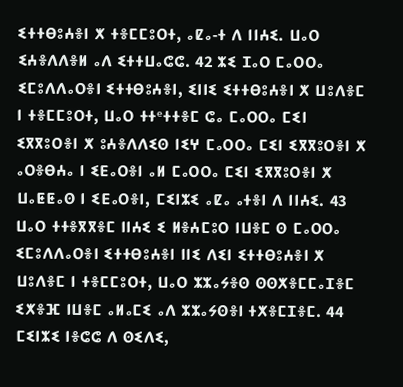ⵉⵜⵜⴱⵓⵄⴻⵏ ⵅ ⵜⴻⵎⵎⵓⵔⵜ, ⴰⵇⴰ-ⵜ ⴷ ⵏⵏⵄⵉ. ⵡⴰⵔ ⵉⵄⴻⴷⴷⴻⵍ ⴰⴷ ⵉⵜⵜⵡⴰⵛⵛ. 42 ⵣⵉ ⵊⴰⵔ ⵎⴰⵔⵔⴰ ⵉⵎⵓⴷⴷⴰⵔⴻⵏ ⵉⵜⵜⴱⵓⵄⴻⵏ, ⵉⵏⵏⵉ ⵉⵜⵜⴱⵓⵄⴻⵏ ⵅ ⵡⵓⴷⴻⵎ ⵏ ⵜⴻⵎⵎⵓⵔⵜ, ⵡⴰⵔ ⵜⵜᵉⵜⵜⴻⵎ ⵛⴰ ⵎⴰⵔⵔⴰ ⵎⵉⵏ ⵉⴳⴳⵓⵔⴻⵏ ⵅ ⵓⵄⴻⴷⴷⵉⵙ ⵏⵉⵖ ⵎⴰⵔⵔⴰ ⵎⵉⵏ ⵉⴳⴳⵓⵔⴻⵏ ⵅ ⴰⵔⴻⴱⵄⴰ ⵏ ⵉⴹⴰⵔⴻⵏ ⴰⵍ ⵎⴰⵔⵔⴰ ⵎⵉⵏ ⵉⴳⴳⵓⵔⴻⵏ ⵅ ⵡⴰⵟⵟⴰⵙ ⵏ ⵉⴹⴰⵔⴻⵏ, ⵎⵉⵏⵣⵉ ⴰⵇⴰ ⴰⵜⴻⵏ ⴷ ⵏⵏⵄⵉ. 43 ⵡⴰⵔ ⵜⵜⴻⴳⴳⴻⵎ ⵏⵏⵄⵉ ⵉ ⵍⴻⵄⵎⵓⵔ ⵏⵡⴻⵎ ⵙ ⵎⴰⵔⵔⴰ ⵉⵎⵓⴷⴷⴰⵔⴻⵏ ⵉⵜⵜⴱⵓⵄⴻⵏ ⵏⵏⵉ ⴷⵉⵏ ⵉⵜⵜⴱⵓⵄⴻⵏ ⵅ ⵡⵓⴷⴻⵎ ⵏ ⵜⴻⵎⵎⵓⵔⵜ, ⵡⴰⵔ ⵣⵣⴰⵢⴻⵙ ⵙⵙⵅⴻⵎⵎⴰⵊⴻⵎ ⵉⵅⴻⴼ ⵏⵡⴻⵎ ⴰⵍⴰⵎⵉ ⴰⴷ ⵣⵣⴰⵢⵙⴻⵏ ⵜⵅⴻⵎⵊⴻⵎ. 44 ⵎⵉⵏⵣⵉ ⵏⴻⵛⵛ ⴷ ⵙⵉⴷⵉ,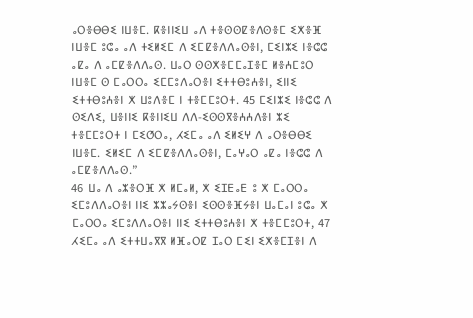ⴰⵔⴻⴱⴱⵉ ⵏⵡⴻⵎ. ⴽⴻⵏⵏⵉⵡ ⴰⴷ ⵜⴻⵙⵙⵇⴻⴷⵙⴻⵎ ⵉⵅⴻⴼ ⵏⵡⴻⵎ ⵓⵛⴰ ⴰⴷ ⵜⵉⵍⵉⵎ ⴷ ⵉⵎⵇⴻⴷⴷⴰⵙⴻⵏ, ⵎⵉⵏⵣⵉ ⵏⴻⵛⵛ ⴰⵇⴰ ⴷ ⴰⵎⵇⴻⴷⴷⴰⵙ. ⵡⴰⵔ ⵙⵙⵅⴻⵎⵎⴰⵊⴻⵎ ⵍⴻⵄⵎⵓⵔ ⵏⵡⴻⵎ ⵙ ⵎⴰⵔⵔⴰ ⵉⵎⵎⵓⴷⴰⵔⴻⵏ ⵉⵜⵜⴱⵓⵄⴻⵏ, ⵉⵏⵏⵉ ⵉⵜⵜⴱⵓⵄⴻⵏ ⵅ ⵡⵓⴷⴻⵎ ⵏ ⵜⴻⵎⵎⵓⵔⵜ. 45 ⵎⵉⵏⵣⵉ ⵏⴻⵛⵛ ⴷ ⵙⵉⴷⵉ, ⵡⴻⵏⵏⵉ ⴽⴻⵏⵏⵉⵡ ⴷⴷ-ⵉⵙⵙⴳⴻⵄⵄⴷⴻⵏ ⵣⵉ ⵜⴻⵎⵎⵓⵔⵜ ⵏ ⵎⵉⵚⵔⴰ, ⵃⵉⵎⴰ ⴰⴷ ⵉⵍⵉⵖ ⴷ ⴰⵔⴻⴱⴱⵉ ⵏⵡⴻⵎ. ⵉⵍⵉⵎ ⴷ ⵉⵎⵇⴻⴷⴷⴰⵙⴻⵏ, ⵎⴰⵖⴰⵔ ⴰⵇⴰ ⵏⴻⵛⵛ ⴷ ⴰⵎⵇⴻⴷⴷⴰⵙ.”
46 ⵡⴰ ⴷ ⴰⵣⴻⵔⴼ ⵅ ⵍⵎⴰⵍ, ⵅ ⵉⵊⴹⴰⴹ ⵓ ⵅ ⵎⴰⵔⵔⴰ ⵉⵎⵓⴷⴷⴰⵔⴻⵏ ⵏⵏⵉ ⵣⵣⴰⵢⵙⴻⵏ ⵉⵙⵙⴻⴼⵢⴻⵏ ⵡⴰⵎⴰⵏ ⵓⵛⴰ ⵅ ⵎⴰⵔⵔⴰ ⵉⵎⵓⴷⴷⴰⵔⴻⵏ ⵏⵏⵉ ⵉⵜⵜⴱⵓⵄⴻⵏ ⵅ ⵜⴻⵎⵎⵓⵔⵜ, 47 ⵃⵉⵎⴰ ⴰⴷ ⵉⵜⵜⵡⴰⴳⴳ ⵍⴼⴰⵔⵇ ⵊⴰⵔ ⵎⵉⵏ ⵉⵅⴻⵎⵊⴻⵏ ⴷ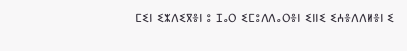ⵎⵉⵏ ⵉⵣⴷⵉⴳⴻⵏ ⵓ ⵊⴰⵔ ⵉⵎⵓⴷⴷⴰⵔⴻⵏ ⵉⵏⵏⵉ ⵉⵄⴻⴷⴷⵍⴻⵏ ⵉ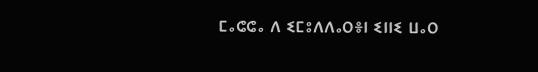ⵎⴰⵛⵛⴰ ⴷ ⵉⵎⵓⴷⴷⴰⵔⴻⵏ ⵉⵏⵏⵉ ⵡⴰⵔ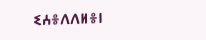ⵉⵄⴻⴷⴷⵍⴻⵏ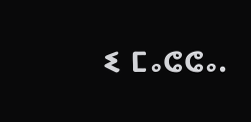ⵉ ⵎⴰⵛⵛⴰ.